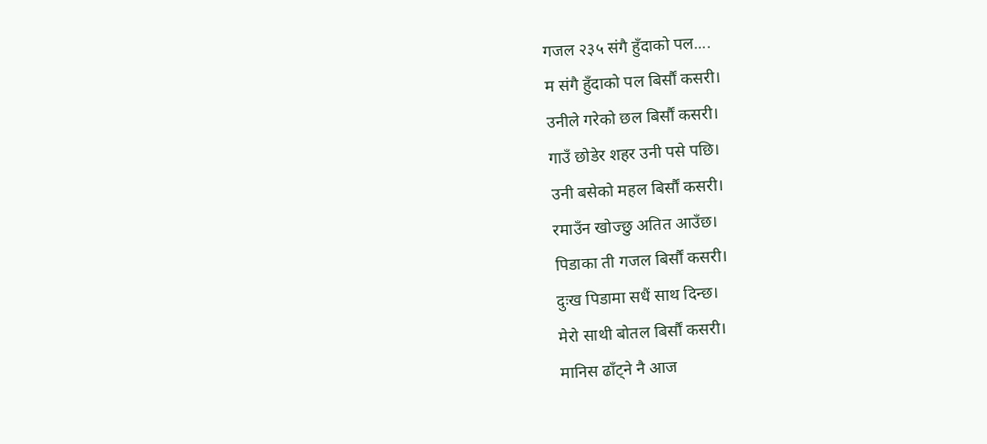गजल २३५ संगै हुँदाको पल....
म संगै हुँदाको पल बिर्सौं कसरी।
उनीले गरेको छल बिर्सौं कसरी।
गाउँ छोडेर शहर उनी पसे पछि।
उनी बसेको महल बिर्सौं कसरी।
रमाउँन खोज्छु अतित आउँछ।
पिडाका ती गजल बिर्सौं कसरी।
दुःख पिडामा सधैं साथ दिन्छ।
मेरो साथी बोतल बिर्सौं कसरी।
मानिस ढाँट्ने नै आज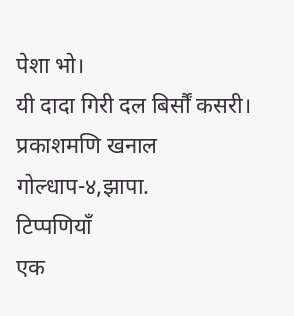पेशा भो।
यी दादा गिरी दल बिर्सौं कसरी।
प्रकाशमणि खनाल
गोल्धाप-४,झापा.
टिप्पणियाँ
एक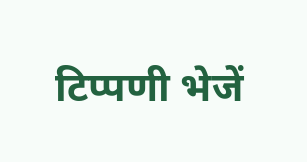टिप्पणी भेजें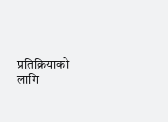प्रतिक्रियाको लागि